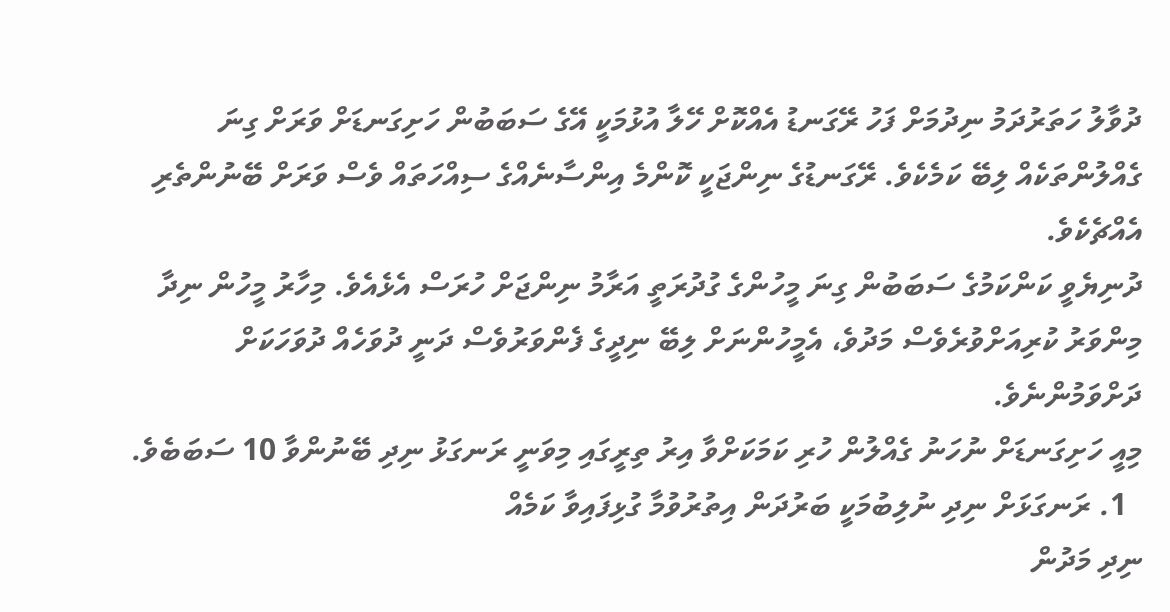ދުވާލު ހަތަރުދަމު ނިދުމަށް ފަހު ރޭގަނޑު އެއްކޮށް ހޭލާ އުޅުމަކީ އޭގެ ސަބަބުން ހަށިގަނޑަށް ވަރަށް ގިނަ ގެއްލުންތަކެއް ލިބޭ ކަމެކެވެ. ރޭގަނޑުގެ ނިންޖަކީ ކޮންމެ އިންސާނެއްގެ ސިއްހަތައް ވެސް ވަރަށް ބޭނުންތެރި އެއްޗެކެވެ.
ދުނިޔެވީ ކަންކަމުގެ ސަބަބުން ގިނަ މީހުންގެ ގުދުރަތީ އަރާމު ނިންޖަށް ހުރަސް އެޅެއެވެ. މިހާރު މީހުން ނިދާ މިންވަރު ކުރިއަށްވުރެވެސް މަދުވެ، އެމީހުންނަށް ލިބޭ ނިދީގެ ފެންވަރުވެސް ދަނީ ދުވަހެއް ދުވަހަކަށް ދަށްވަމުންނެވެ.
މިއީ ހަށިގަނޑަށް ނުހަނު ގެއްލުން ހުރި ކަމަކަށްވާ އިރު ތިރީގައި މިވަނީ ރަނގަޅު ނިދި ބޭނުންވާ 10 ސަބަބެވެ.
  1. ރަނގަޅަށް ނިދި ނުލިބުމަކީ ބަރުދަން އިތުރުވުމާ ގުޅިފައިވާ ކަމެއް
ނިދި މަދުން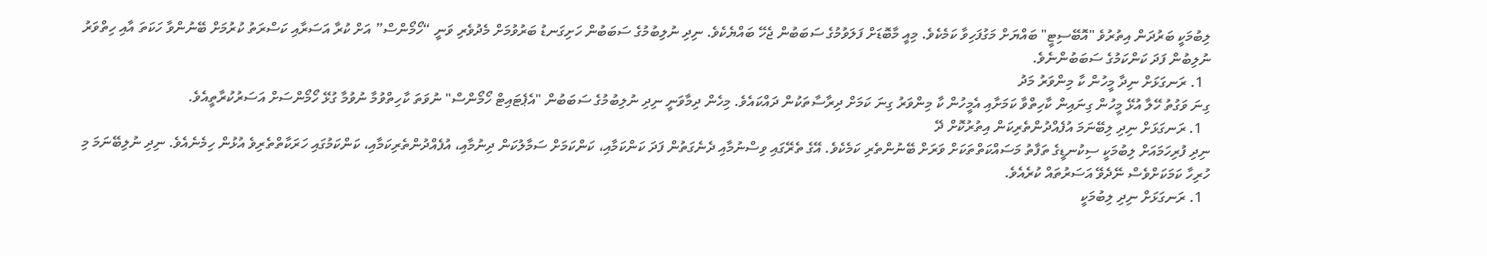ލިބުމަކީ ބަރުދަން އިތުރުވެ "އޮބޭސިޓީ" ބައްޔަށް މަގުފަހިވާ ކަމެކެވެ. މިއީ މާބޮޑަށް ފަލަވުމުގެ ސަބަބުން ޖެހޭ ބައްޔެކެވެ. ނިދި ނުލިބުމުގެ ސަބަބުން ހަށިގަނޑު ބަރުވުމަށް މެދުވެރި ވަނީ “ހޯމޯންސް” އަށް ކުރާ އަސަރާއި ކަސްރަތު ކުރުމަށް ބޭނުންވާ ހަކަތަ އާއި ހިތްވަރު ނުލިބުން ފަދަ ކަންކަމުގެ ސަބަބުންނެވެ.
  1. ރަނގަޅަށް ނިދާ މީހުން ކާ މިންވަރު މަދު
ގިނަ ވަގުތު ހޭލާ އުޅޭ މީހުން ގިނައިން ކާހިތްވާ ކަމަށާއި އެމީހުން ކާ މިންވަރު ގިނަ ކަމަށް ދިރާސާތަކުން ދައްކައެވެ. މިހެން ދިމާވަނީ ނިދި ނުލިބުމުގެ ސަބަބުން "އެޕެޓައިޓް ހޯމޯންސް" ނުވަތަ ކާހިތްވުމާ ނުވުމާ ގުޅޭ ހޯމޯންސަށް އަސަރުކުރާތީއެވެ.
  1. ރަނގަޅަށް ނިދި ލިބޭނަމަ އުފެއްދުންތެރިކަން އިތުރުކޮށް ދޭ
ނިދި ފުރިހަމައަށް ލިބުމަކީ ސިކުނޑީގެ ތަފާތު މަސައްކަތްތަކަށް ވަރަށް ބޭނުންތެރި ކަމެކެވެ. އޭގެ ތެރޭގައި ވިސްނުމާއި ދެނެގަތުން ފަދަ ކަންކަމާއި، ކަންކަމަށް ސަމާލުކަން ދިނުމާއި، އުފެއްދުންތެރިކަމާއި، ކަންކަމުގައި ހަރަކާތްތެރިވެ އުޅުން ހިމެނެއެވެ. ނިދި ނުލިބޭނަމަ މި ހުރިހާ ކަމަކަށްވެސް ނޭދެވޭ އަސަރުތައް ކުރެއެވެ.
  1. ރަނގަޅަށް ނިދި ލިބުމަކީ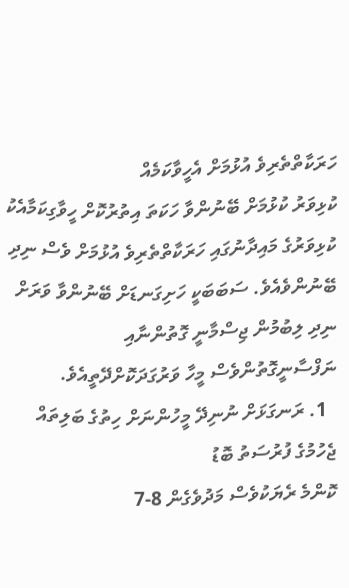ހަރަކާތްތެރިވެ އުޅުމަށް އެހީވާކަމެއް
ކުޅިވަރު ކުޅުމަށް ބޭނުންވާ ހަކަތަ އިތުރުކޮށް ހީވާގިކަމާއެކު ކުޅިވަރުގެ މައިދާނުގައި ހަރަކާތްތެރިވެ އުޅުމަށް ވެސް ނިދި ބޭނުންވެއެވެ. ސަބަބަކީ ހަށިގަނޑަށް ބޭނުންވާ ވަރަށް ނިދި ލިބުމުން ޖިސްމާނީ ގޮތުންނާއި ނަފްސާނީގޮތުންވެސް މީހާ ވަރުގަދަކޮށްދޭތީއެވެ.
  1. ރަނގަޅަށް ނުނިދޭ މީހުންނަށް ހިތުގެ ބަލިތައް ޖެހުމުގެ ފުރުސަތު ބޮޑު
ކޮންމެ ރެޔަކުވެސް މަދުވެގެން 8-7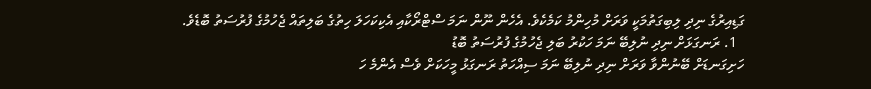ގަޑިއިރުގެ ނިދި ލިބިގަތުމަކީ ވަރަށް މުހިންމު ކަމެކެވެ. އެހެން ނޫން ނަމަ ސްޓްރޯކާއި އެކިކަހަލަ ހިތުގެ ބަލިތައް ޖެހުމުގެ ފުރުސަތު ބޮޑެވެ.
  1. ރަނގަޅަށް ނިދި ނުލިބޭ ނަމަ ހަކުރު ބަލި ޖެހުމުގެ ފުރުސަތު ބޮޑު
ހަށިގަނޑަށް ބޭނުންވާ ވަރަށް ނިދި ނުލިބޭ ނަމަ ސިއްހަތު ރަނގަޅު މީހަކަށް ވެސް އެންމެ ހަ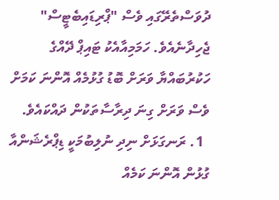ދުވަސްތެރޭގައި ވެސް "ޕްރިޑައިބެޓީސް" ޖެހިދާނެއެވެ. ހަމަމިއާއެކު ޓައިޕް ދޭއްގެ ހަކުރުބައްޔާ ވަރަށް ބޮޑު ގުޅުމެއް އޮންނަ ކަމަށް ވެސް ވަރަށް ގިނަ ދިރާސާތަކުން ދައްކައެވެ.
  1. ރަނގަޅަށް ނިދި ނުލިބުމަކީ ޑިޕްރެޝަންއާ ގުޅުން އޮންނަ ކަމެއް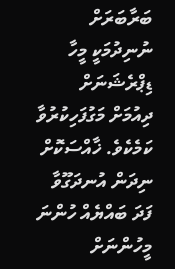ބަރާބަރަށް ނުނިދުމަކީ މީހާ ޑިޕްރެޝަނަށް ދިއުމަށް މަގުފަހިކުރުވާ ކަމެކެވެ. ޚާއްސަކޮށް ނިދަން އުނދަގޫވާ ފަދަ ބައްޔެއް ހުންނަ މީހުންނަށް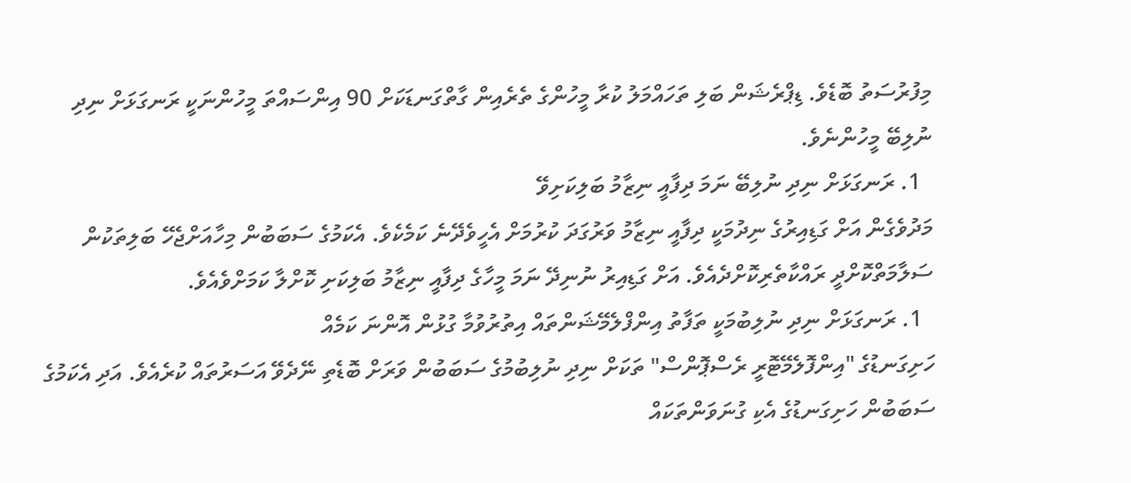މިފުރުސަތު ބޮޑެވެ. ޑިޕްރެޝަން ބަލި ތަހައްމަލު ކުރާ މީހުންގެ ތެރެއިން ގާތްގަނޑަކަށް 90 އިންސައްތަ މީހުންނަކީ ރަނގަޅަށް ނިދި ނުލިބޭ މީހުންނެވެ.
  1. ރަނގަޅަށް ނިދި ނުލިބޭ ނަމަ ދިފާއީ ނިޒާމު ބަލިކަށިވޭ
މަދުވެގެން އަށް ގަޑިއިރުގެ ނިދުމަކީ ދިފާއީ ނިޒާމު ވަރުގަދަ ކުރުމަށް އެހީވެދޭނެ ކަމެކެވެ. އެކަމުގެ ސަބަބުން މިހާއަށްޖެހޭ ބަލިތަކުން ސަލާމަތްކޮށްދީ ރައްކާތެރިކޮށްދެއެވެ. އަށް ގަޑިއިރު ނުނިދޭ ނަމަ މީހާގެ ދިފާއީ ނިޒާމު ބަލިކަށި ކޮށްލާ ކަމަށްވެއެވެ.
  1. ރަނގަޅަށް ނިދި ނުލިބުމަކީ ތަފާތު އިންފްލެމޭޝަންތައް އިތުރުވުމާ ގުޅުން އޮންނަ ކަމެއް
ހަށިގަނޑުގެ "އިންފޮލެމޭޓޮރީ ރެސްޕޮންސް" ތަކަށް ނިދި ނުލިބުމުގެ ސަބަބުން ވަރަށް ބޮޑެތި ނޭދެވޭ އަސަރުތައް ކުރެއެވެ. އަދި އެކަމުގެ ސަބަބުން ހަށިގަނޑުގެ އެކި ގުނަވަންތަކައް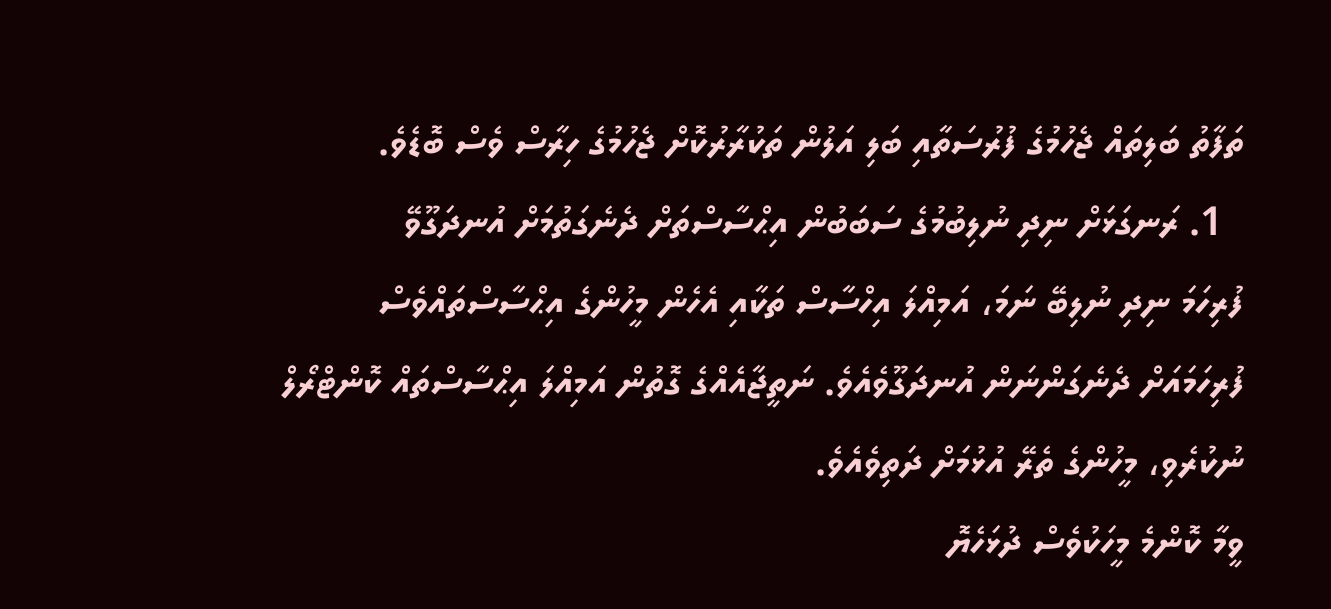ތަފާތު ބަލިތައް ޖެހުމުގެ ފުރުސަތާއި ބަލި އަލުން ތަކުރާރުކޮށް ޖެހުމުގެ ހިރާސް ވެސް ބޮޑެވެ.
  1. ރަނގަޅަށް ނިދި ނުލިބުމުގެ ސަބަބުން އިޙްސާސްތަށް ދެނެގަތުމަށް އުނދަގޫވޭ
ފުރިހަމަ ނިދި ނުލިބޭ ނަމަ، އަމިއްލަ އިހްސާސް ތަކާއި އެހެން މީހުންގެ އިޙްސާސްތައްވެސް ފުރިހަމައަށް ދެނެގަންނަން އުނދަގޫވެއެވެ. ނަތީޖާއެއްގެ ގޮތުން އަމިއްލަ އިޙްސާސްތައް ކޮންޓްރޯލް ނުކުރެވި، މީހުންގެ ތެރޭ އުޅުމަށް ދަތިވެއެވެ.
ވީމާ ކޮންމެ މީހަކުވެސް ދުޅަހެޔޮ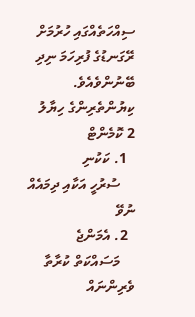ސިއްހަތެއްގައި ހުރުމަށް ރޭގަނޑުގެ ފުރިހަމަ ނިދި ބޭނުންވެއެވެ.
ކިޔުންތެރިންގެ ހިޔާލު
2 ކޮމެންޓް
  1. ކަކުނި
    ސުރުހީ އަކާއި ދިމައެއް ނުވޭ
  2. އެމަންޖެ
    މަސައްކަތް ކުރާތާ ވެރިންނައް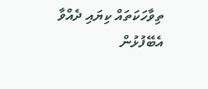ތިވާހަކަތައް ކިޔައި ދެއްވާ އެބޭފުޅުން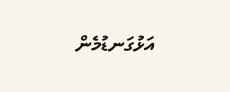އަޅުގަނޑުމެން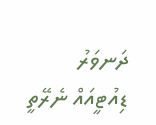ދަނވަރު ޑިއުޓީއައް ނެރޭތީ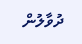ދުވާލުން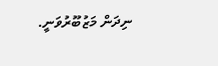ނިދަން މަޒުބޫރުވަނީ.